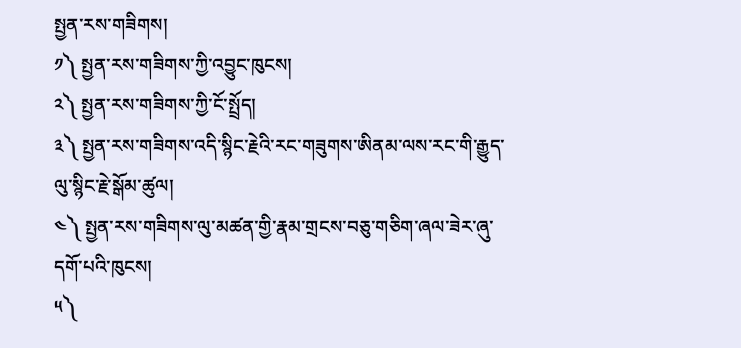སྤྱན་རས་གཟིགས།
༡༽ སྤྱན་རས་གཟིགས་ཀྱི་འབྱུང་ཁུངས།
༢༽ སྤྱན་རས་གཟིགས་ཀྱི་ངོ་སྤྲོད།
༣༽ སྤྱན་རས་གཟིགས་འདི་སྙིང་རྗེའི་རང་གཟུགས་ཨིནམ་ལས་རང་གི་རྒྱུད་ལུ་སྙིང་རྗེ་སྒོམ་ཚུལ།
༤༽ སྤྱན་རས་གཟིགས་ལུ་མཚན་གྱི་རྣམ་གྲངས་བཅུ་གཅིག་ཞལ་ཟེར་ཞུ་དགོ་པའི་ཁུངས།
༥༽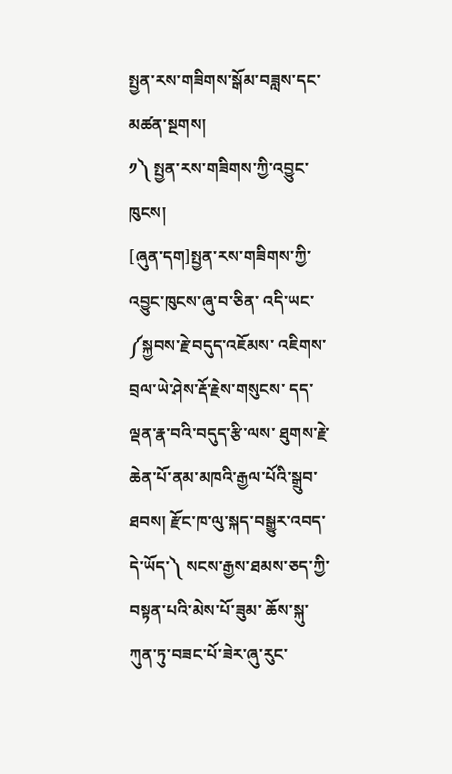སྤྱན་རས་གཟིགས་སྒོམ་བཟླས་དང་མཚན་སྔགས།
༡༽ སྤྱན་རས་གཟིགས་ཀྱི་འབྱུང་ཁུངས།
[ཞུན་དག]སྤྱན་རས་གཟིགས་ཀྱི་འབྱུང་ཁུངས་ཞུ་བ་ཅིན་ འདི་ཡང་ ༼སྐྱབས་རྗེ་བདུད་འཇོམས་ འཇིགས་བྲལ་ཡེ་ཤེས་རྡོ་རྗེས་གསུངས་ དད་ལྡན་རྣ་བའི་བདུད་རྩི་ལས་ ཐུགས་རྗེ་ཆེན་པོ་ནམ་མཁའི་རྒྱལ་པོའི་སྒྲུབ་ཐབས། རྫོང་ཁ་ལུ་སྐད་བསྒྱུར་འབད་དེ་ཡོད་༽ སངས་རྒྱས་ཐམས་ཅད་ཀྱི་བསྟན་པའི་མེས་པོ་ཟུམ་ ཆོས་སྐུ་ཀུན་ཏུ་བཟང་པོ་ཟེར་ཞུ་རུང་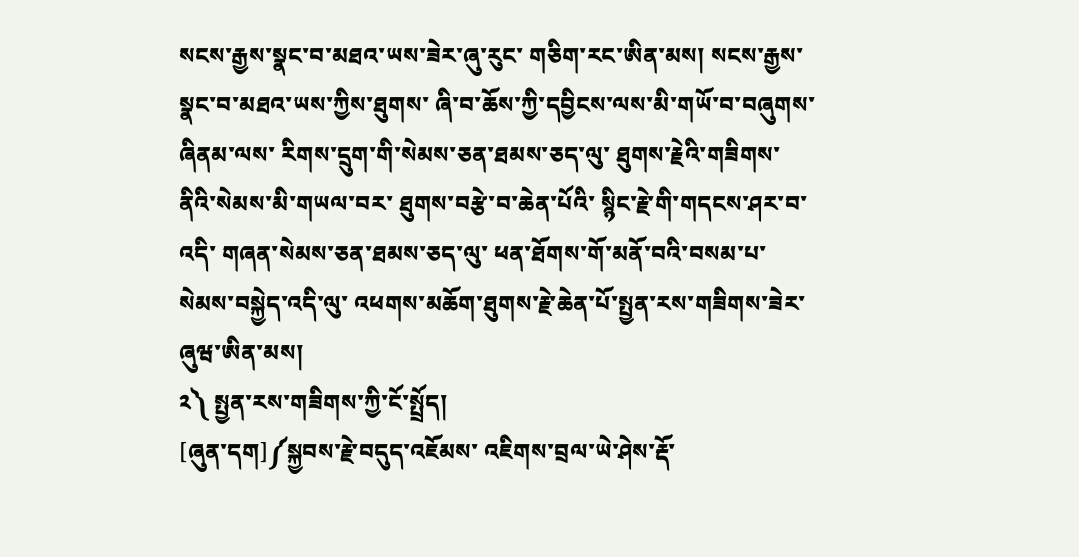སངས་རྒྱས་སྣང་བ་མཐའ་ཡས་ཟེར་ཞུ་རུང་ གཅིག་རང་ཨིན་མས། སངས་རྒྱས་སྣང་བ་མཐའ་ཡས་ཀྱིས་ཐུགས་ ཞི་བ་ཆོས་ཀྱི་དབྱིངས་ལས་མི་གཡོ་བ་བཞུགས་ཞིནམ་ལས་ རིགས་དྲུག་གི་སེམས་ཅན་ཐམས་ཅད་ལུ་ ཐུགས་རྗེའི་གཟིགས་ནིའི་སེམས་མི་གཡལ་བར་ ཐུགས་བརྩེ་བ་ཆེན་པོའི་ སྙིང་རྗེ་གི་གདངས་ཤར་བ་འདི་ གཞན་སེམས་ཅན་ཐམས་ཅད་ལུ་ ཕན་ཐོགས་གོ་མནོ་བའི་བསམ་པ་ སེམས་བསྐྱེད་འདི་ལུ་ འཕགས་མཆོག་ཐུགས་རྗེ་ཆེན་པོ་སྤྱན་རས་གཟིགས་ཟེར་ཞུཝ་ཨིན་མས།
༢༽ སྤྱན་རས་གཟིགས་ཀྱི་ངོ་སྤྲོད།
[ཞུན་དག]༼སྐྱབས་རྗེ་བདུད་འཇོམས་ འཇིགས་བྲལ་ཡེ་ཤེས་རྡོ་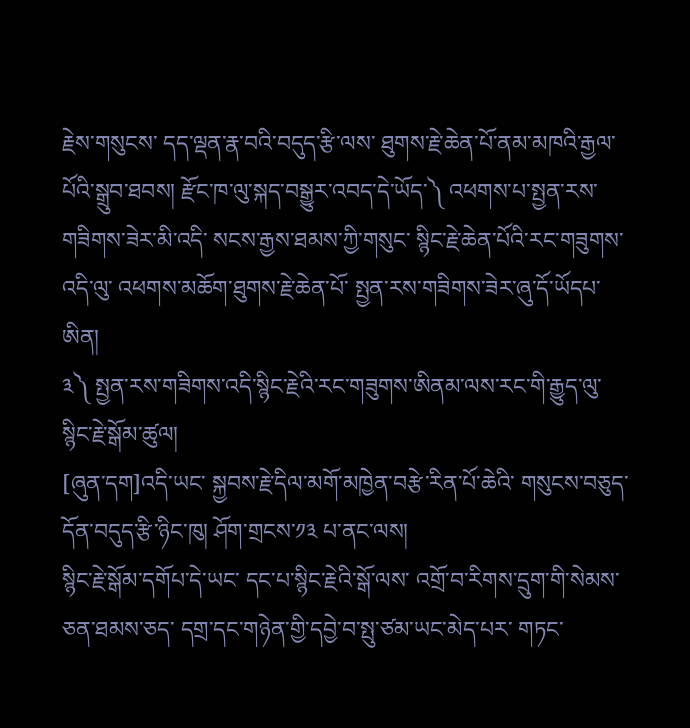རྗེས་གསུངས་ དད་ལྡན་རྣ་བའི་བདུད་རྩི་ལས་ ཐུགས་རྗེ་ཆེན་པོ་ནམ་མཁའི་རྒྱལ་པོའི་སྒྲུབ་ཐབས། རྫོང་ཁ་ལུ་སྐད་བསྒྱུར་འབད་དེ་ཡོད་༽ འཕགས་པ་སྤྱན་རས་གཟིགས་ཟེར་མི་འདི་ སངས་རྒྱས་ཐམས་ཀྱི་གསུང་ སྙིང་རྗེ་ཆེན་པོའི་རང་གཟུགས་འདི་ལུ་ འཕགས་མཆོག་ཐུགས་རྗེ་ཆེན་པོ་ སྤྱན་རས་གཟིགས་ཟེར་ཞུ་དོ་ཡོདཔ་ཨིན།
༣༽ སྤྱན་རས་གཟིགས་འདི་སྙིང་རྗེའི་རང་གཟུགས་ཨིནམ་ལས་རང་གི་རྒྱུད་ལུ་སྙིང་རྗེ་སྒོམ་ཚུལ།
[ཞུན་དག]འདི་ཡང་ སྐྱབས་རྗེ་དིལ་མགོ་མཁྱེན་བརྩེ་རིན་པོ་ཆེའི་ གསུངས་བཅུད་དོན་བདུད་རྩི་ཉིང་ཁུ། ཤོག་གྲངས་༡༣ པ་ནང་ལས།
སྙིང་རྗེ་སྒོམ་དགོཔ་དེ་ཡང་ དང་པ་སྙིང་རྗེའི་སྒོ་ལས་ འགྲོ་བ་རིགས་དྲུག་གི་སེམས་ཅན་ཐམས་ཅད་ དགྲ་དང་གཉེན་གྱི་དབྱེ་བ་སྤུ་ཙམ་ཡང་མེད་པར་ གཏང་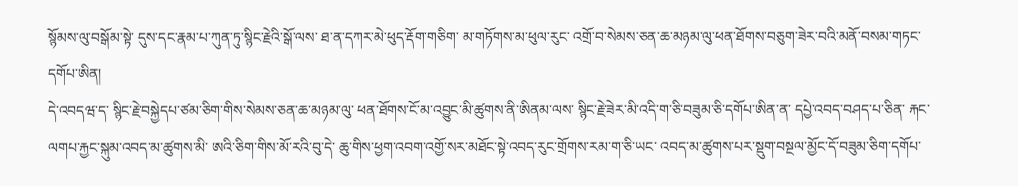སྙོམས་ལུ་བསྒོམ་སྟེ་ དུས་དང་རྣམ་པ་ཀུན་ཏུ་སྙིང་རྗེའི་སྒོ་ལས་ ཐ་ན་དཀར་མེ་ཕུད་རྡོག་གཅིག་ མ་གཏོགས་མ་ཕུལ་རུང་ འགྲོ་བ་སེམས་ཅན་ཆ་མཉམ་ལུ་ཕན་ཐོགས་བཅུག་ཟེར་བའི་མནོ་བསམ་གཏང་དགོཔ་ཨིན།
དེ་འབདཝ་ད་ སྙིང་རྗེ་བསྐྱེདཔ་ཙམ་ཅིག་གིས་སེམས་ཅན་ཆ་མཉམ་ལུ་ ཕན་ཐོགས་ངོ་མ་འབྱུང་མི་ཚུགས་ནི་ཨིནམ་ལས་ སྙིང་རྗེ་ཟེར་མི་འདི་ག་ཅི་བཟུམ་ཅི་དགོཔ་ཨིན་ན་ དཔྱེ་འབད་བཤད་པ་ཅིན་ རྐང་ལགཔ་རྐྱང་སྐུམ་འབད་མ་ཚུགས་མི་ ཨའི་ཅིག་གིས་མོ་རའི་བུ་དེ་ ཆུ་གིས་ཕྱག་འབག་འགྱོ་སར་མཐོང་སྟེ་འབད་རུང་གྲོགས་རམ་ག་ཅི་ཡང་ འབད་མ་ཚུགས་པར་སྡུག་བསྔལ་མྱོང་དོ་བཟུམ་ཅིག་དགོཔ་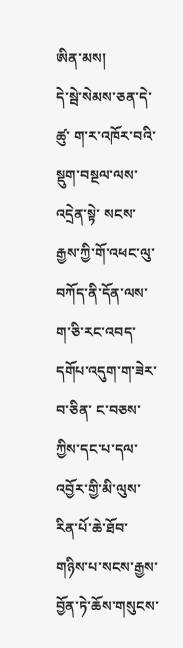ཨིན་མས།
དེ་སྦེ་སེམས་ཅན་དེ་ཚུ་ ག་ར་འཁོར་བའི་སྡུག་བསྔལ་ལས་འདྲེན་སྟེ་ སངས་རྒྱས་ཀྱི་གོ་འཕང་ལུ་བཀོད་ནི་དོན་ལས་ ག་ཅི་རང་འབད་དགོཔ་འདུག་ག་ཟེར་བ་ཅིན་ ང་བཅས་ཀྱིས་དང་པ་དལ་འབྱོར་གྱི་མི་ལུས་རིན་པོ་ཆེ་ཐོབ་ གཉིས་པ་སངས་རྒྱས་བྱོན་ཏེ་ཆོས་གསུངས་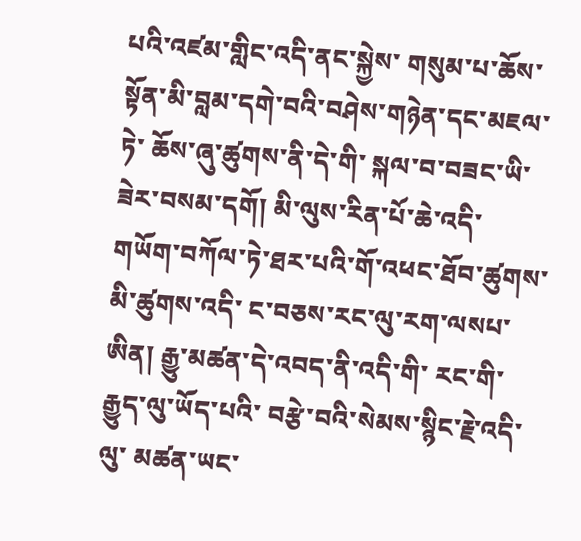པའི་འཛམ་གླིང་འདི་ནང་སྐྱེས་ གསུམ་པ་ཆོས་སྟོན་མི་བླམ་དགེ་བའི་བཤེས་གཉེན་དང་མཇལ་ཏེ་ ཆོས་ཞུ་ཚུགས་ནི་དེ་གི་ སྐལ་བ་བཟང་ཡི་ཟེར་བསམ་དགོ། མི་ལུས་རིན་པོ་ཆེ་འདི་ གཡོག་བཀོལ་ཏེ་ཐར་པའི་གོ་འཕང་ཐོབ་ཚུགས་མི་ཚུགས་འདི་ ང་བཅས་རང་ལུ་རག་ལསཔ་ཨིན། རྒྱུ་མཚན་དེ་འབད་ནི་འདི་གི་ རང་གི་རྒྱུད་ལུ་ཡོད་པའི་ བརྩེ་བའི་སེམས་སྙིང་རྗེ་འདི་ལུ་ མཚན་ཡང་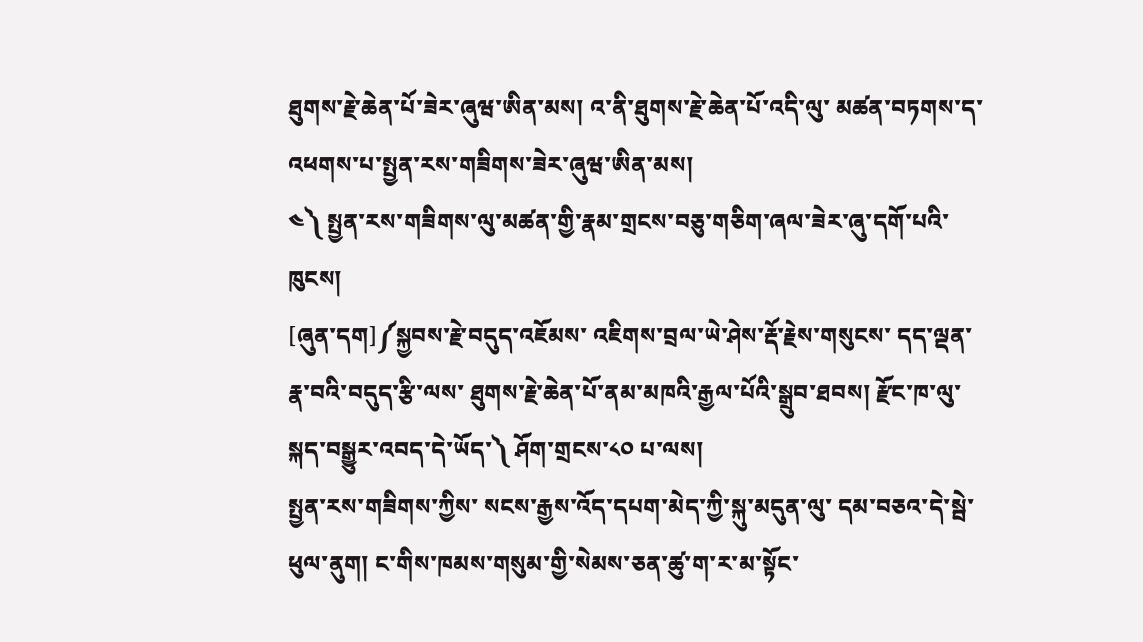ཐུགས་རྗེ་ཆེན་པོ་ཟེར་ཞུཝ་ཨིན་མས། འ་ནི་ཐུགས་རྗེ་ཆེན་པོ་འདི་ལུ་ མཚན་བཏགས་ད་འཕགས་པ་སྤྱན་རས་གཟིགས་ཟེར་ཞུཝ་ཨིན་མས།
༤༽ སྤྱན་རས་གཟིགས་ལུ་མཚན་གྱི་རྣམ་གྲངས་བཅུ་གཅིག་ཞལ་ཟེར་ཞུ་དགོ་པའི་ཁུངས།
[ཞུན་དག]༼སྐྱབས་རྗེ་བདུད་འཇོམས་ འཇིགས་བྲལ་ཡེ་ཤེས་རྡོ་རྗེས་གསུངས་ དད་ལྡན་རྣ་བའི་བདུད་རྩི་ལས་ ཐུགས་རྗེ་ཆེན་པོ་ནམ་མཁའི་རྒྱལ་པོའི་སྒྲུབ་ཐབས། རྫོང་ཁ་ལུ་སྐད་བསྒྱུར་འབད་དེ་ཡོད་༽ ཤོག་གྲངས་༨༠ པ་ལས།
སྤྱན་རས་གཟིགས་ཀྱིས་ སངས་རྒྱས་འོད་དཔག་མེད་ཀྱི་སྐུ་མདུན་ལུ་ དམ་བཅའ་དེ་སྦེ་ཕུལ་ནུག། ང་གིས་ཁམས་གསུམ་གྱི་སེམས་ཅན་ཚུ་ག་ར་མ་སྟོང་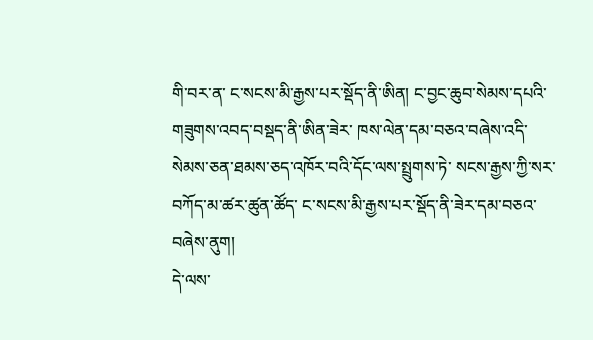གི་བར་ན་ ང་སངས་མི་རྒྱས་པར་སྡོད་ནི་ཨིན། ང་བྱང་ཆུབ་སེམས་དཔའི་གཟུགས་འབད་བསྡད་ནི་ཨིན་ཟེར་ ཁས་ལེན་དམ་བཅའ་བཞེས་འདི་ སེམས་ཅན་ཐམས་ཅད་འཁོར་བའི་དོང་ལས་སྤྲུགས་ཏེ་ སངས་རྒྱས་ཀྱི་སར་བཀོད་མ་ཚར་ཚུན་ཚོད་ ང་སངས་མི་རྒྱས་པར་སྡོད་ནི་ཟེར་དམ་བཅའ་བཞེས་ནུག།
དེ་ལས་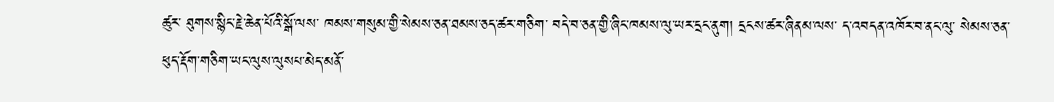ཚུར་ ཐུགས་སྙིང་རྗེ་ཆེན་པོའི་སྒོ་ལས་ ཁམས་གསུམ་གྱི་སེམས་ཅན་ཐམས་ཅད་ཚར་གཅིག་ བདེ་བ་ཅན་གྱི་ཞིང་ཁམས་ལུ་ཡར་དྲང་ནུག། དྲངས་ཚར་ཞིནམ་ལས་ ད་འབདན་འཁོར་བ་ནང་ལུ་ སེམས་ཅན་ཕུད་རྡོག་གཅིག་ཡང་ལུས་ལུསཔ་མེད་མནོ་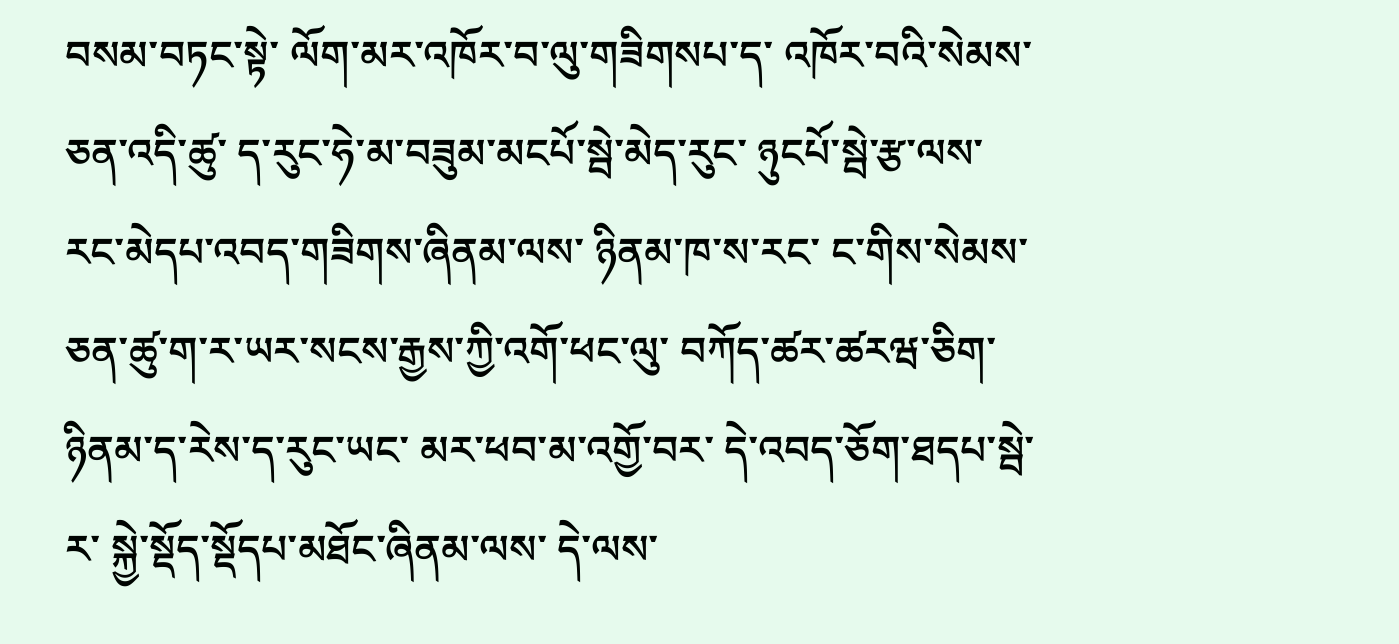བསམ་བཏང་སྟེ་ ལོག་མར་འཁོར་བ་ལུ་གཟིགསཔ་ད་ འཁོར་བའི་སེམས་ཅན་འདི་ཚུ་ ད་རུང་ཧེ་མ་བཟུམ་མངཔོ་སྦེ་མེད་རུང་ ཉུངཔོ་སྦེ་རྩ་ལས་རང་མེདཔ་འབད་གཟིགས་ཞིནམ་ལས་ ཉིནམ་ཁ་ས་རང་ ང་གིས་སེམས་ཅན་ཚུ་ག་ར་ཡར་སངས་རྒྱས་ཀྱི་འགོ་ཕང་ལུ་ བཀོད་ཚར་ཚརཝ་ཅིག་ ཉིནམ་ད་རེས་ད་རུང་ཡང་ མར་ཕབ་མ་འགྱོ་བར་ དེ་འབད་ཅོག་ཐདཔ་སྦེ་ར་ སྐྱེ་སྡོད་སྡོདཔ་མཐོང་ཞིནམ་ལས་ དེ་ལས་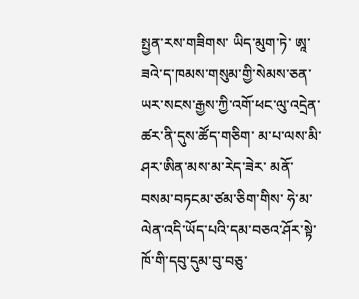སྤྱན་རས་གཟིགས་ ཡིད་མུག་ཏེ་ ཨཱ་ཟའེ་ད་ཁམས་གསུམ་གྱི་སེམས་ཅན་ ཡར་སངས་རྒྱས་ཀྱི་འགོ་ཕང་ལུ་འདྲེན་ཚར་ནི་དུས་ཚོད་གཅིག་ མ་པ་ལས་མི་ཤར་ཨིན་མས་མ་རེད་ཟེར་ མནོ་བསམ་བཏངམ་ཙམ་ཅིག་གིས་ ཧེ་མ་ལེན་འདི་ཡོད་པའི་དམ་བཅའ་ཤོར་སྟེ་ ཁོ་གི་དབུ་དུམ་བུ་བཅུ་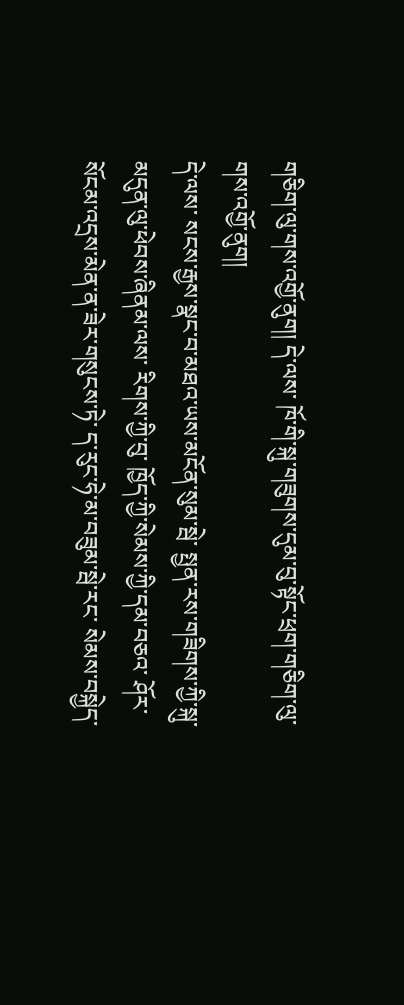གཅིག་ལུ་གས་འགྱོ་ནུག། དེ་ལས་ ཁོ་གི་སྐུ་གཟུགས་དུམ་བུ་སྟོང་ཕྲག་གཅིག་ལུ་གས་འགྱོ་ནུག།
དེ་ལས་ སངས་རྒྱས་སྣང་བ་མཐའ་ཡས་མངོན་སུམ་སྦེ་ སྤྱན་རས་གཟིགས་ཀྱི་སྐུ་མདུན་ལུ་ཕེབས་ཞིནམ་ལས་ རིགས་ཀྱི་བུ་ ཁྱོད་ཀྱི་སེམས་ཀྱི་དམ་བཅའ་ ཤོར་སོངམ་འདྲས་མེན་ན་ཟེར་གསུངས་ཏེ་ ད་རུང་ཧེ་མ་བཟུམ་སྦེ་རང་ སེམས་བསྐྱེད་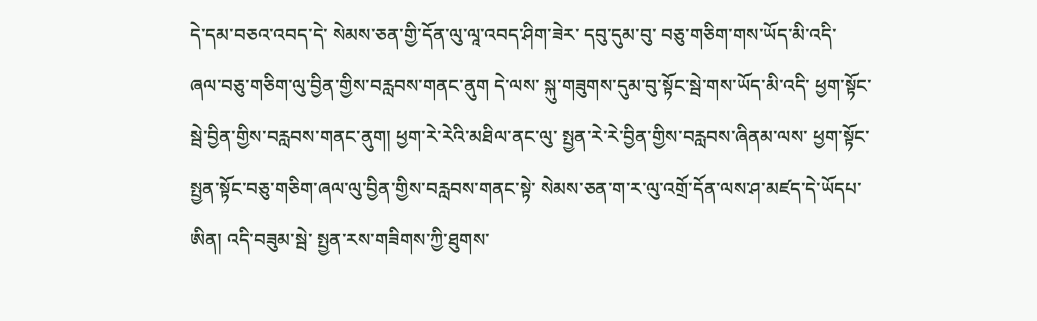དེ་དམ་བཅའ་འབད་དེ་ སེམས་ཅན་གྱི་དོན་ལུ་ལཱ་འབད་ཤིག་ཟེར་ དབུ་དུམ་བུ་ བཅུ་གཅིག་གས་ཡོད་མི་འདི་ ཞལ་བཅུ་གཅིག་ལུ་བྱིན་གྱིས་བརླབས་གནང་ནུག དེ་ལས་ སྐུ་གཟུགས་དུམ་བུ་སྟོང་སྦེ་གས་ཡོད་མི་འདི་ ཕྱག་སྟོང་སྦེ་བྱིན་གྱིས་བརླབས་གནང་ནུག། ཕྱག་རེ་རེའི་མཐིལ་ནང་ལུ་ སྤྱན་རེ་རེ་བྱིན་གྱིས་བརླབས་ཞིནམ་ལས་ ཕྱག་སྟོང་སྤྱན་སྟོང་བཅུ་གཅིག་ཞལ་ལུ་བྱིན་གྱིས་བརླབས་གནང་སྟེ་ སེམས་ཅན་ག་ར་ལུ་འགྲོ་དོན་ལས་ཤ་མཛད་དེ་ཡོདཔ་ཨིན། འདི་བཟུམ་སྦེ་ སྤྱན་རས་གཟིགས་ཀྱི་ཐུགས་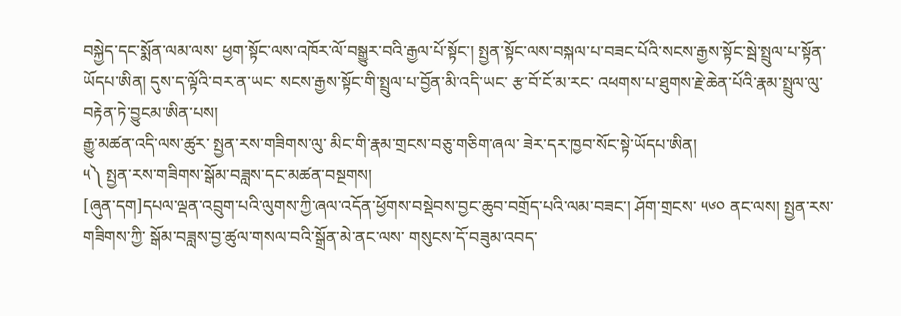བསྐྱེད་དང་སྨོན་ལམ་ལས་ ཕྱག་སྟོང་ལས་འཁོར་ལོ་བསྒྱུར་བའི་རྒྱལ་པོ་སྟོང་། སྤྱན་སྟོང་ལས་བསྐལ་པ་བཟང་པོའི་སངས་རྒྱས་སྟོང་སྦེ་སྤྲུལ་པ་སྟོན་ཡོདཔ་ཨིན། དུས་ད་ལྟོའི་བར་ན་ཡང་ སངས་རྒྱས་སྟོང་གི་སྤྲུལ་པ་བྱོན་མི་འདི་ཡང་ རྩ་བོ་ངོ་མ་རང་ འཕགས་པ་ཐུགས་རྗེ་ཆེན་པོའི་རྣམ་སྤྲུལ་ལུ་བརྟེན་ཏེ་བྱུངམ་ཨིན་པས།
རྒྱུ་མཚན་འདི་ལས་ཚུར་ སྤྱན་རས་གཟིགས་ལུ་ མིང་གི་རྣམ་གྲངས་བཅུ་གཅིག་ཞལ་ ཟེར་དར་ཁྱབ་སོང་སྟེ་ཡོདཔ་ཨིན།
༥༽ སྤྱན་རས་གཟིགས་སྒོམ་བཟླས་དང་མཚན་བསྔགས།
[ཞུན་དག]དཔལ་ལྡན་འབྲུག་པའི་ལུགས་ཀྱི་ཞལ་འདོན་ཕྱོགས་བསྡེབས་བྱང་ཆུབ་བགྲོད་པའི་ལམ་བཟང་། ཤོག་གྲངས་ ༥༦༠ ནང་ལས། སྤྱན་རས་གཟིགས་ཀྱི་ སྒོམ་བཟླས་བྱ་ཚུལ་གསལ་བའི་སྒྲོན་མེ་ནང་ལས་ གསུངས་དོ་བཟུམ་འབད་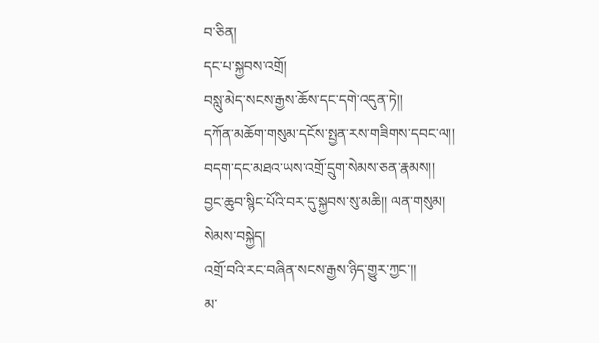བ་ཅིན།
དང་པ་སྐྱབས་འགྲོ།
བསླུ་མེད་སངས་རྒྱས་ཆོས་དང་དགེ་འདུན་ཏེ།།
དཀོན་མཆོག་གསུམ་དངོས་སྤྱན་རས་གཟིགས་དབང་ལ།།
བདག་དང་མཐའ་ཡས་འགྲོ་དྲུག་སེམས་ཅན་རྣམས།།
བྱང་ཆུབ་སྙིང་པོའི་བར་དུ་སྐྱབས་སུ་མཆི།། ལན་གསུམ།
སེམས་བསྐྱེད།
འགྲོ་བའི་རང་བཞིན་སངས་རྒྱས་ཉིད་གྱུར་ཀྱང་།།
མ་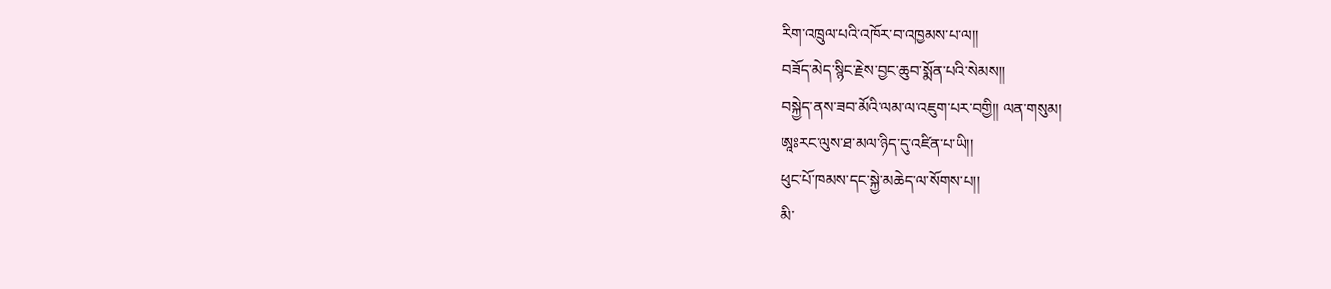རིག་འཁྲུལ་པའི་འཁོར་བ་འཁྱམས་པ་ལ།།
བཟོད་མེད་སྙིང་རྗེས་བྱང་ཆུབ་སྨོན་པའི་སེམས།།
བསྐྱེད་ནས་ཟབ་མོའི་ལམ་ལ་འཇུག་པར་བགྱི།། ལན་གསུམ།
ཨཱཿརང་ལུས་ཐ་མལ་ཉིད་དུ་འཛིན་པ་ཡི།།
ཕུང་པོ་ཁམས་དང་སྐྱེ་མཆེད་ལ་སོགས་པ།།
མི་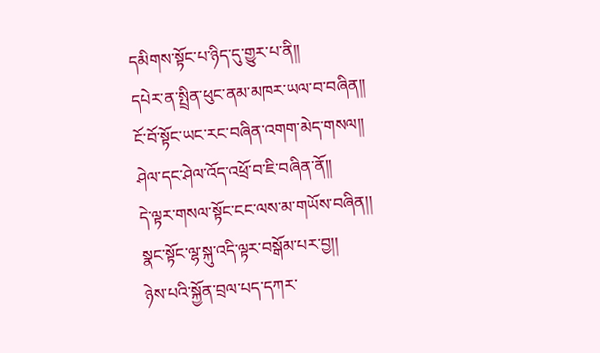དམིགས་སྟོང་པ་ཉིད་དུ་གྱུར་པ་ནི།།
དཔེར་ན་སྤྲིན་ཕུང་ནམ་མཁར་ཡལ་བ་བཞིན།།
ངོ་བོ་སྟོང་ཡང་རང་བཞིན་འགག་མེད་གསལ།།
ཤེལ་དང་ཤེལ་འོད་འཕྲོ་བ་ཇི་བཞིན་ནོ།།
དེ་ལྟར་གསལ་སྟོང་ངང་ལས་མ་གཡོས་བཞིན།།
སྣང་སྟོང་ལྷ་སྐུ་འདི་ལྟར་བསྒོམ་པར་བྱ།།
ཉེས་པའི་སྐྱོན་བྲལ་པད་དཀར་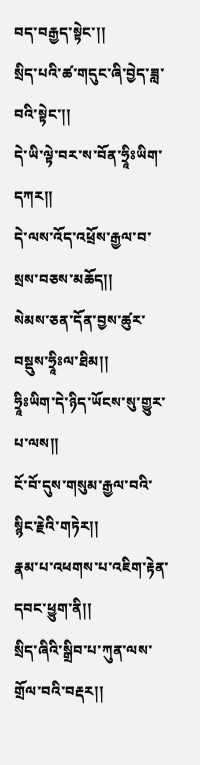བད་བརྒྱད་སྟེང་།།
སྲིད་པའི་ཚ་གདུང་ཞི་བྱེད་ཟླ་བའི་སྟེང་།།
དེ་ཡི་ལྟེ་བར་ས་བོན་ཧྲཱིཿཡིག་དཀར།།
དེ་ལས་འོད་འཕྲོས་རྒྱལ་བ་སྲས་བཅས་མཆོད།།
སེམས་ཅན་དོན་བྱས་ཚུར་བསྡུས་ཧྲཱིཿལ་ཐིམ།།
ཧྲཱིཿཡིག་དེ་ཉིད་ཡོངས་སུ་གྱུར་པ་ལས།།
ངོ་བོ་དུས་གསུམ་རྒྱལ་བའི་སྙིང་རྗེའི་གཏེར།།
རྣམ་པ་འཕགས་པ་འཇིག་རྟེན་དབང་ཕྱུག་ནི།།
སྲིད་ཞིའི་སྒྲིབ་པ་ཀུན་ལས་གྲོལ་བའི་བརྡར།།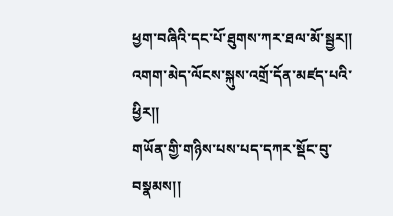ཕྱག་བཞིའི་དང་པོ་ཐུགས་ཀར་ཐལ་མོ་སྦྱར།།
འགག་མེད་ལོངས་སྐུས་འགྲོ་དོན་མཛད་པའི་ཕྱིར།།
གཡོན་གྱི་གཉིས་པས་པད་དཀར་སྡོང་བུ་བསྣམས།།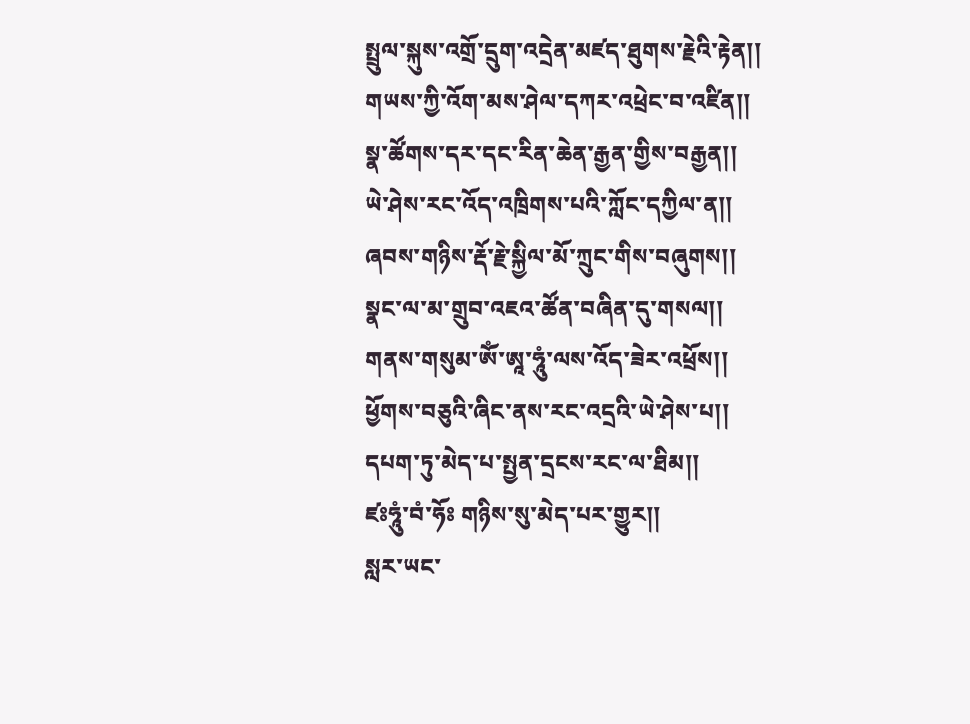སྤྲུལ་སྐུས་འགྲོ་དྲུག་འདྲེན་མཛད་ཐུགས་རྗེའི་རྟེན།།
གཡས་ཀྱི་འོག་མས་ཤེལ་དཀར་འཕྲེང་བ་འཛིན།།
སྣ་ཚོགས་དར་དང་རིན་ཆེན་རྒྱན་གྱིས་བརྒྱན།།
ཡེ་ཤེས་རང་འོད་འཁྲིགས་པའི་ཀློང་དཀྱིལ་ན།།
ཞབས་གཉིས་རྡོ་རྗེ་སྐྱིལ་མོ་ཀྲུང་གིས་བཞུགས།།
སྣང་ལ་མ་གྲུབ་འཇའ་ཚོན་བཞིན་དུ་གསལ།།
གནས་གསུམ་ཨོཾ་ཨཱ་ཧཱུཾ་ལས་འོད་ཟེར་འཕྲོས།།
ཕྱོགས་བཅུའི་ཞིང་ནས་རང་འདྲའི་ཡེ་ཤེས་པ།།
དཔག་ཏུ་མེད་པ་སྤྱན་དྲངས་རང་ལ་ཐིམ།།
ཛཿཧཱུཾ་བཾ་ཧོཿ གཉིས་སུ་མེད་པར་གྱུར།།
སླར་ཡང་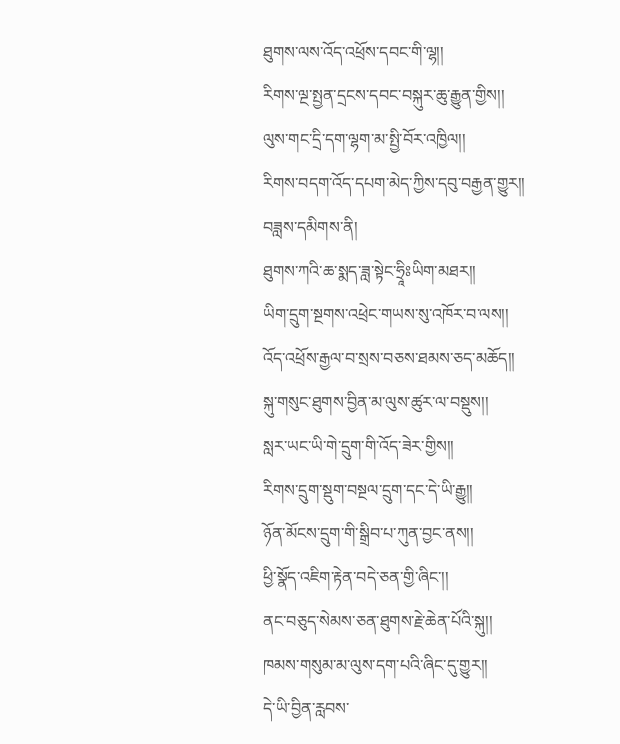ཐུགས་ལས་འོད་འཕྲོས་དབང་གི་ལྷ།།
རིགས་ལྔ་སྤྱན་དྲངས་དབང་བསྐུར་ཆུ་རྒྱུན་གྱིས།།
ལུས་གང་དྲི་དག་ལྷག་མ་སྤྱི་བོར་འཁྱིལ།།
རིགས་བདག་འོད་དཔག་མེད་ཀྱིས་དབུ་བརྒྱན་གྱུར།།
བཟླས་དམིགས་ནི།
ཐུགས་ཀའི་ཆ་སྨད་ཟླ་སྟེང་ཧྲཱིཿཡིག་མཐར།།
ཡིག་དྲུག་སྔགས་འཕྲེང་གཡས་སུ་འཁོར་བ་ལས།།
འོད་འཕྲོས་རྒྱལ་བ་སྲས་བཅས་ཐམས་ཅད་མཆོད།།
སྐུ་གསུང་ཐུགས་བྱིན་མ་ལུས་ཚུར་ལ་བསྡུས།།
སླར་ཡང་ཡི་གེ་དྲུག་གི་འོད་ཟེར་གྱིས།།
རིགས་དྲུག་སྡུག་བསྔལ་དྲུག་དང་དེ་ཡི་རྒྱུ།།
ཉོན་མོངས་དྲུག་གི་སྒྲིབ་པ་ཀུན་བྱང་ནས།།
ཕྱི་སྣོད་འཇིག་རྟེན་བདེ་ཅན་གྱི་ཞིང་།།
ནང་བཅུད་སེམས་ཅན་ཐུགས་རྗེ་ཆེན་པོའི་སྐུ།།
ཁམས་གསུམ་མ་ལུས་དག་པའི་ཞིང་དུ་གྱུར།།
དེ་ཡི་བྱིན་རླབས་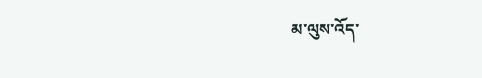མ་ལུས་འོད་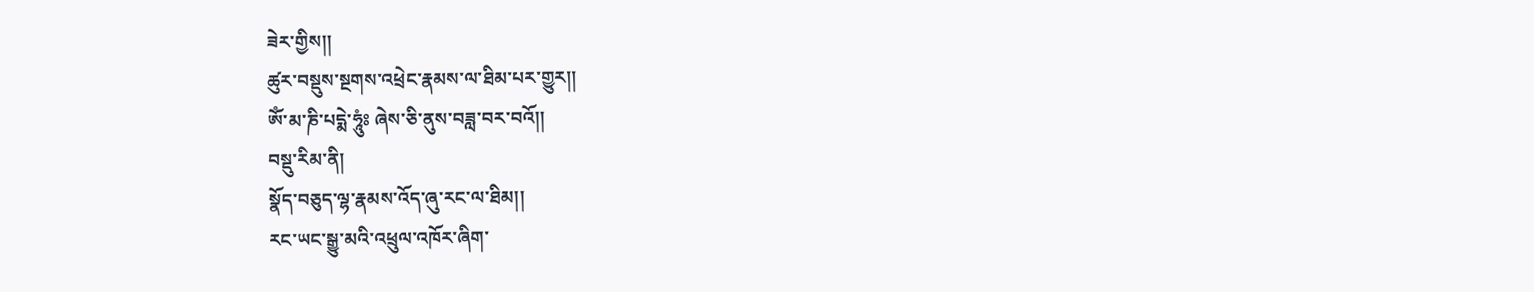ཟེར་གྱིས།།
ཚུར་བསྡུས་སྔགས་འཕྲེང་རྣམས་ལ་ཐིམ་པར་གྱུར།།
ཨོཾ་མ་ཎི་པདྨེ་ཧཱུཾཿ ཞེས་ཅི་ནུས་བཟླ་བར་བའོ།།
བསྡུ་རིམ་ནི།
སྣོད་བཅུད་ལྷ་རྣམས་འོད་ཞུ་རང་ལ་ཐིམ།།
རང་ཡང་སྒྱུ་མའི་འཕྲུལ་འཁོར་ཞིག་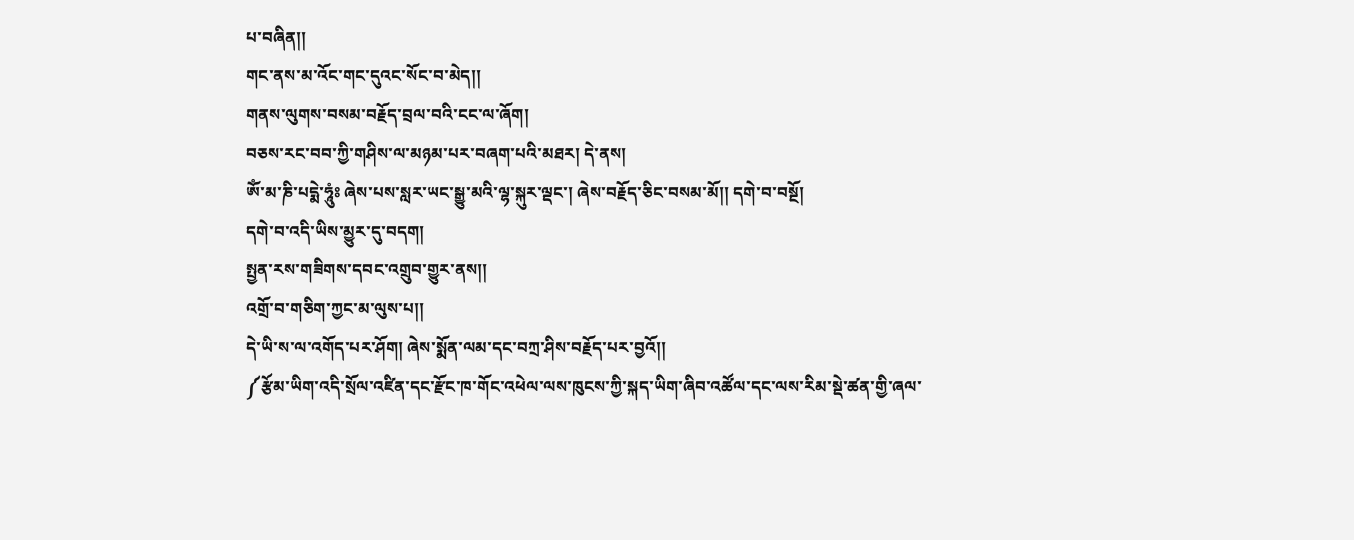པ་བཞིན།།
གང་ནས་མ་འོང་གང་དུའང་སོང་བ་མེད།།
གནས་ལུགས་བསམ་བརྗོད་བྲལ་བའི་ངང་ལ་ཞོག།
བཅས་རང་བབ་ཀྱི་གཤིས་ལ་མཉམ་པར་བཞག་པའི་མཐར། དེ་ནས།
ཨོཾ་མ་ཎི་པདྨེ་ཧཱུཾཿ ཞེས་པས་སླར་ཡང་སྒྱུ་མའི་ལྷ་སྐུར་ལྡང་། ཞེས་བརྗོད་ཅིང་བསམ་མོ།། དགེ་བ་བསྔོ།
དགེ་བ་འདི་ཡིས་མྱུར་དུ་བདག།
སྤྱན་རས་གཟིགས་དབང་འགྲུབ་གྱུར་ནས།།
འགྲོ་བ་གཅིག་ཀྱང་མ་ལུས་པ།།
དེ་ཡི་ས་ལ་འགོད་པར་ཤོག། ཞེས་སྨོན་ལམ་དང་བཀྲ་ཤིས་བརྗོད་པར་བྱའོ།།
༼རྩོམ་ཡིག་འདི་སྲོལ་འཛིན་དང་རྫོང་ཁ་གོང་འཕེལ་ལས་ཁུངས་ཀྱི་སྐད་ཡིག་ཞིབ་འཚོལ་དང་ལས་རིམ་སྡེ་ཚན་གྱི་ཞལ་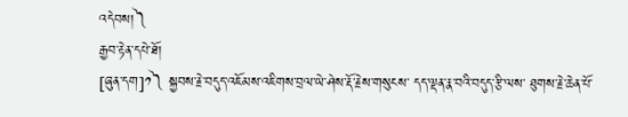འདེབས།༽
རྒྱབ་རྟེན་དཔེ་ཐོ།
[ཞུན་དག]༡༽ སྐྱབས་རྗེ་བདུད་འཇོམས་འཇིགས་བྲལ་ཡེ་ཤེས་རྡོ་རྗེས་གསུངས་ དད་ལྡན་རྣ་བའི་བདུད་རྩི་ལས་ ཐུགས་རྗེ་ཆེན་པོ་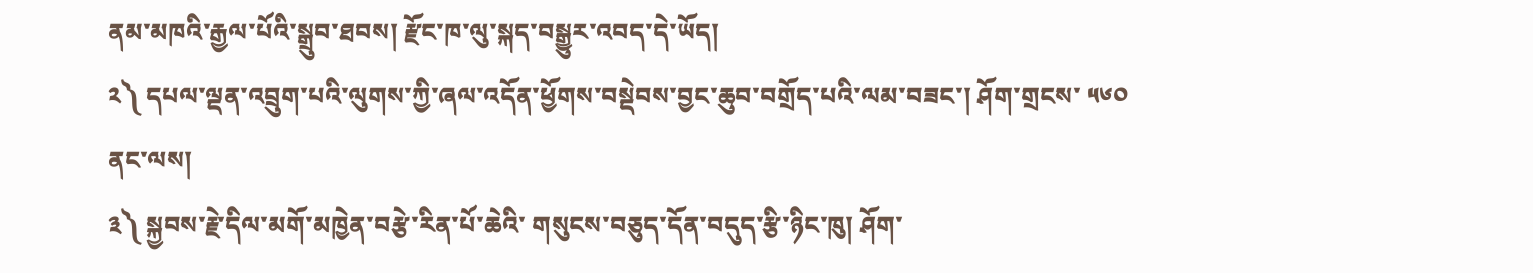ནམ་མཁའི་རྒྱལ་པོའི་སྒྲུབ་ཐབས། རྫོང་ཁ་ལུ་སྐད་བསྒྱུར་འབད་དེ་ཡོད།
༢༽ དཔལ་ལྡན་འབྲུག་པའི་ལུགས་ཀྱི་ཞལ་འདོན་ཕྱོགས་བསྡེབས་བྱང་ཆུབ་བགྲོད་པའི་ལམ་བཟང་། ཤོག་གྲངས་ ༥༦༠ ནང་ལས།
༣༽ སྐྱབས་རྗེ་དིལ་མགོ་མཁྱེན་བརྩེ་རིན་པོ་ཆེའི་ གསུངས་བཅུད་དོན་བདུད་རྩི་ཉིང་ཁུ། ཤོག་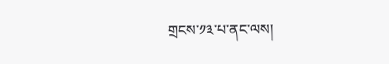གྲངས་༡༣་པ་ནང་ལས།